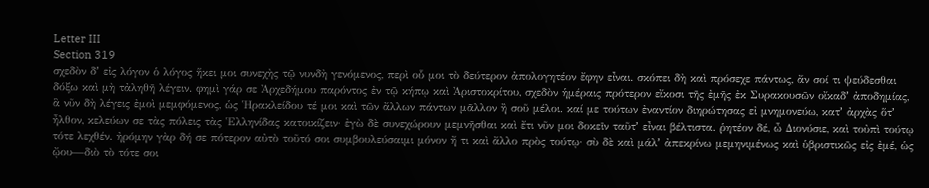Letter III
Section 319
σχεδὸν δʼ εἰς λόγον ὁ λόγος ἥκει μοι συνεχὴς τῷ νυνδὴ γενόμενος, περὶ οὗ μοι τὸ δεύτερον ἀπολογητέον ἔφην εἶναι. σκόπει δὴ καὶ πρόσεχε πάντως, ἄν σοί τι ψεύδεσθαι δόξω καὶ μὴ τἀληθῆ λέγειν. φημὶ γάρ σε Ἀρχεδήμου παρόντος ἐν τῷ κήπῳ καὶ Ἀριστοκρίτου, σχεδὸν ἡμέραις πρότερον εἴκοσι τῆς ἐμῆς ἐκ Συρακουσῶν οἴκαδʼ ἀποδημίας, ἃ νῦν δὴ λέγεις ἐμοὶ μεμφόμενος, ὡς Ἡρακλείδου τέ μοι καὶ τῶν ἄλλων πάντων μᾶλλον ἢ σοῦ μέλοι. καί με τούτων ἐναντίον διηρώτησας εἰ μνημονεύω, κατʼ ἀρχὰς ὅτʼ ἦλθον, κελεύων σε τὰς πόλεις τὰς Ἑλληνίδας κατοικίζειν· ἐγὼ δὲ συνεχώρουν μεμνῆσθαι καὶ ἔτι νῦν μοι δοκεῖν ταῦτʼ εἶναι βέλτιστα. ῥητέον δέ, ὦ Διονύσιε, καὶ τοὐπὶ τούτῳ τότε λεχθέν. ἠρόμην γὰρ δή σε πότερον αὐτὸ τοῦτό σοι συμβουλεύσαιμι μόνον ἤ τι καὶ ἄλλο πρὸς τούτῳ· σὺ δὲ καὶ μάλʼ ἀπεκρίνω μεμηνιμένως καὶ ὑβριστικῶς εἰς ἐμέ, ὡς ᾤου—διὸ τὸ τότε σοι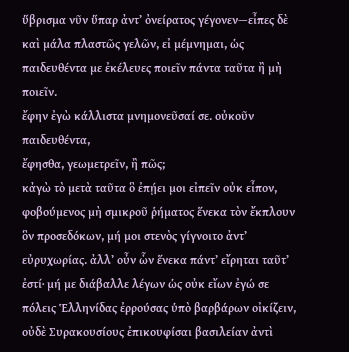ὕβρισμα νῦν ὕπαρ ἀντʼ ὀνείρατος γέγονεν—εἶπες δὲ καὶ μάλα πλαστῶς γελῶν, εἰ μέμνημαι, ὡς παιδευθέντα με ἐκέλευες ποιεῖν πάντα ταῦτα ἢ μὴ ποιεῖν.
ἔφην ἐγὼ κάλλιστα μνημονεῦσαί σε. οὐκοῦν παιδευθέντα,
ἔφησθα, γεωμετρεῖν, ἢ πῶς;
κἀγὼ τὸ μετὰ ταῦτα ὃ ἐπῄει μοι εἰπεῖν οὐκ εἶπον, φοβούμενος μὴ σμικροῦ ῥήματος ἕνεκα τὸν ἔκπλουν ὃν προσεδόκων, μή μοι στενὸς γίγνοιτο ἀντʼ εὐρυχωρίας. ἀλλʼ οὖν ὧν ἕνεκα πάντʼ εἴρηται ταῦτʼ ἐστί· μή με διάβαλλε λέγων ὡς οὐκ εἴων ἐγώ σε πόλεις Ἑλληνίδας ἐρρούσας ὑπὸ βαρβάρων οἰκίζειν, οὐδὲ Συρακουσίους ἐπικουφίσαι βασιλείαν ἀντὶ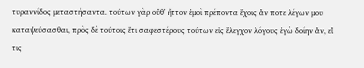τυραννίδος μεταστήσαντα. τούτων γὰρ οὔθʼ ἧττον ἐμοὶ πρέποντα ἔχοις ἄν ποτε λέγων μου καταψεύσασθαι, πρὸς δὲ τούτοις ἔτι σαφεστέρους τούτων εἰς ἔλεγχον λόγους ἐγὼ δοίην ἄν, εἴ τις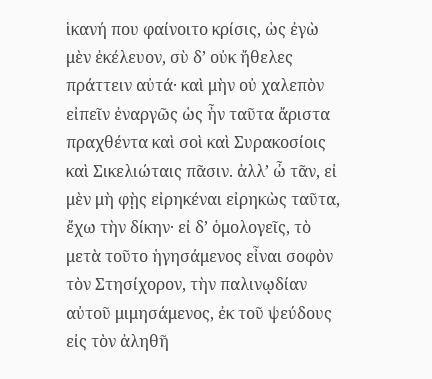ἱκανή που φαίνοιτο κρίσις, ὡς ἐγὼ μὲν ἐκέλευον, σὺ δʼ οὐκ ἤθελες πράττειν αὐτά· καὶ μὴν οὐ χαλεπὸν εἰπεῖν ἐναργῶς ὡς ἦν ταῦτα ἄριστα πραχθέντα καὶ σοὶ καὶ Συρακοσίοις καὶ Σικελιώταις πᾶσιν. ἀλλʼ ὦ τᾶν, εἰ μὲν μὴ φῂς εἰρηκέναι εἰρηκὼς ταῦτα, ἔχω τὴν δίκην· εἰ δʼ ὁμολογεῖς, τὸ μετὰ τοῦτο ἡγησάμενος εἶναι σοφὸν τὸν Στησίχορον, τὴν παλινῳδίαν αὐτοῦ μιμησάμενος, ἐκ τοῦ ψεύδους εἰς τὸν ἀληθῆ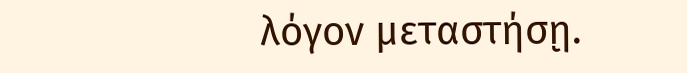λόγον μεταστήσῃ.